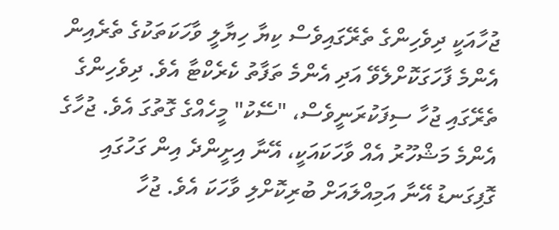ޖުހާއަކީ ދިވެހިންގެ ތެރޭގައިވެސް ކިޔާ ހިޔާލީ ވާހަކަތަކުގެ ތެރެއިން އެންމެ ފާހަގަކޮށްލެވޭ އަދި އެންމެ ތަފާތު ކެރެކްޓާ އެވެ. ދިވެހިންގެ ތެރޭގައި ޖުހާ ސިފަކުރަނީވެސް، "ސޭކު" މީހެއްގެ ގޮތުގަ އެވެ. ޖުހާގެ އެންމެ މަޝްހޫރު އެއް ވާހަކައަކީ، އޭނާ އިށީންދެ އިން ގަހުގައި ގޮފިގަނޑު އޭނާ އަމިއްލައަށް ބުރިކޮށްލި ވާހަކަ އެވެ. ޖުހާ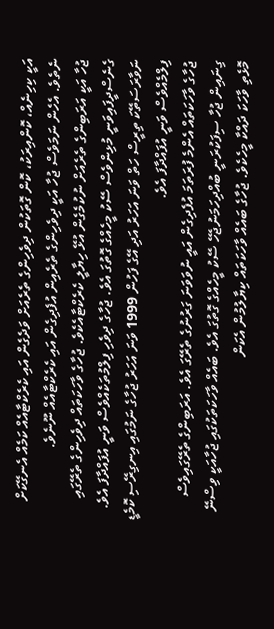އަކީ ކިހިނެއް، ކޮންއިރަކު، ކޮން ގޮތަކުން ދިވެހިންގެ ތެރެއަށް ވަދެގެން އައި ކެރެކްޓާއެއް ކަމެއް އެނގޭކަށް ނެތެވެ. އެހެން ނަމަވެސް ޖުހާ އަކީ ދިވެހިންގެ ތެރެއިން އުފެދިގެން އައި ކެރެކްޓާއެއް ނޫނެވެ.
ޖުހާ އަކީ އަރަބިންގެ ތެރެއަށް ނުކުމެގެން އުޅޭ ހިޔާލީ ކެރެކްޓާއެކެވެ. ޖުހާގެ ވާހަކަތައް ދިވެހިންގެ ތެރޭގައި ގެނެސްދީފައިވަނީ މުޅިންވެސް ސޭކު މީހެއްގެ ގޮތުގަ އެވެ. ޖުހާގެ ދިވެހި ފިލްމުތަކެއްވެސް ވަނީ އުފައްދާފަ އެވެ. ނަވާރަސަތޭކަ ތިރީސް ހަތް ވަނަ އަހަރު އަދި އޭގެ ފަހުން 1999 ވަނަ އަހަރު ޖުހާގެ ނަމުގައި އިނގިރޭސި ކޮމެޑީ ފިލްމެއްވެސް ވަނީ އުފައްދާފަ އެވެ.
ޖުހާގެ ވާހަކަތައް އެންމެ ފުރަތަމަ އުފެދިގެން އައީ ނުވަވަނަ ގަރުނުގެ ތެރޭގަ އެވެ. އަރަބިންގެ ތެރޭގައިވެސް ގިނައިން ޖުހާ ސިފަކުރަނީ ބުއްދިހަމަނުޖެހޭ ސޭކު މީހެއްގެ ގޮތުގަ އެވެ. ބައެއް ވާހަކަތަކުގައި ޖުހާއަކީ ވިސްނޭ މޮޅެތި ވާހަކަ ދައްކާ މީހެކެވެ. ޖުހާގެ ބައެއް ވާހަކަތައް ކިޔާލުމުން އެކަން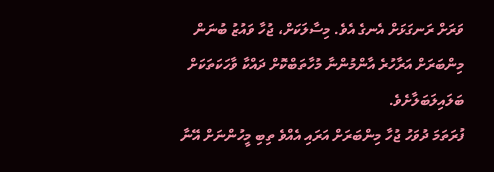ވަރަށް ރަނގަޅަށް އެނގެ އެވެ. މިސާލަކަށް، ޖުހާ ވައުޒު ބުނަން މިންބަރަށް އަރާހުރެ އާންމުންނާ މުހާތަބްކޮށް ދައްކާ ވާހަކަތަކަށް ބަލައިލަބަލާށެވެ.
ފުރަތަމަ ދުވަހު ޖުހާ މިންބަރަށް އަރައި އެއްވެ ތިބި މީހުންނަށް އޭނާ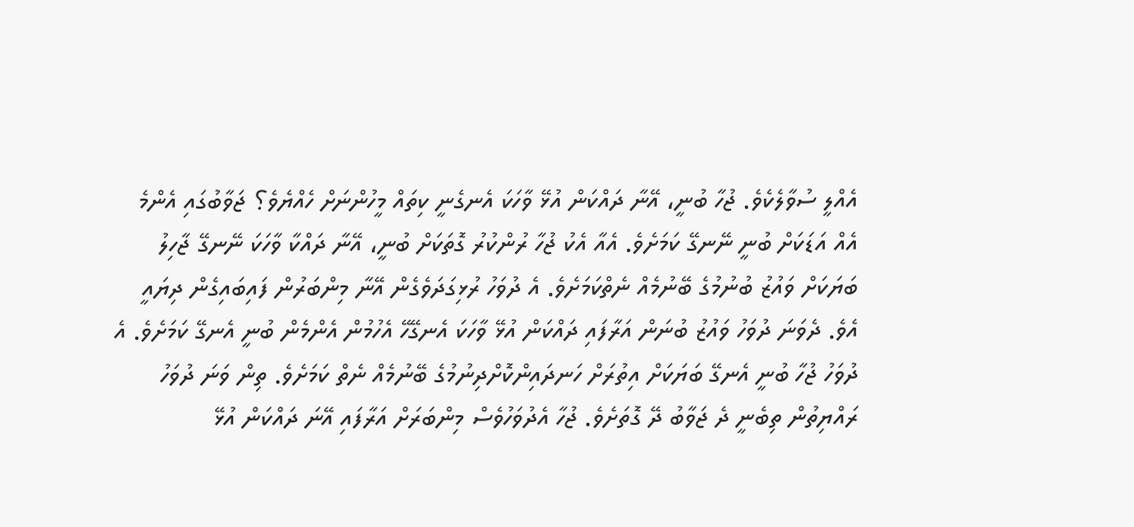އެއްލީ ސުވާލެކެވެ. ޖުހާ ބުނީ، އޭނާ ދައްކަން އުޅޭ ވާހަކަ އެނގެނީ ކިތައް މީހުންނަށް ހެއްޔެވެ؟ ޖަވާބުގައި އެންމެ އެއް އަޑަކަށް ބުނީ ނޭނގޭ ކަމަށެވެ. އެއާ އެކު ޖުހާ ރުންކުރު ގޮތަކަށް ބުނީ، އޭނާ ދައްކާ ވާހަކަ ނޭނގޭ ޖާހިލު ބަޔަކަށް ވައުޒު ބުނުމުގެ ބޭނުމެއް ނެތްކަމަށެވެ. އެ ދުވަހު ރުޅިގަދަވެގެން އޭނާ މިންބަރުން ފައިބައިގެން ދިޔައީ އެވެ. ދެވަނަ ދުވަހު ވައުޒު ބުނަން އަރާފައި ދައްކަން އުޅޭ ވާހަކަ އެނގޭހޭ އެހުމުން އެންމެން ބުނީ އެނގޭ ކަމަށެވެ. އެ ދުވަހު ޖުހާ ބުނީ އެނގޭ ބަޔަކަށް އިތުރަށް ހަނދައިންކޮށްދިނުމުގެ ބޭނުމެއް ނެތް ކަމަށެވެ. ތިން ވަނަ ދުވަހު ރައްޔިތުން ތިބެނީ ދެ ޖަވާބު ދޭ ގޮތަށެވެ. ޖުހާ އެދުވަހުވެސް މިންބަރަށް އަރާފައި އޭނަ ދައްކަން އުޅޭ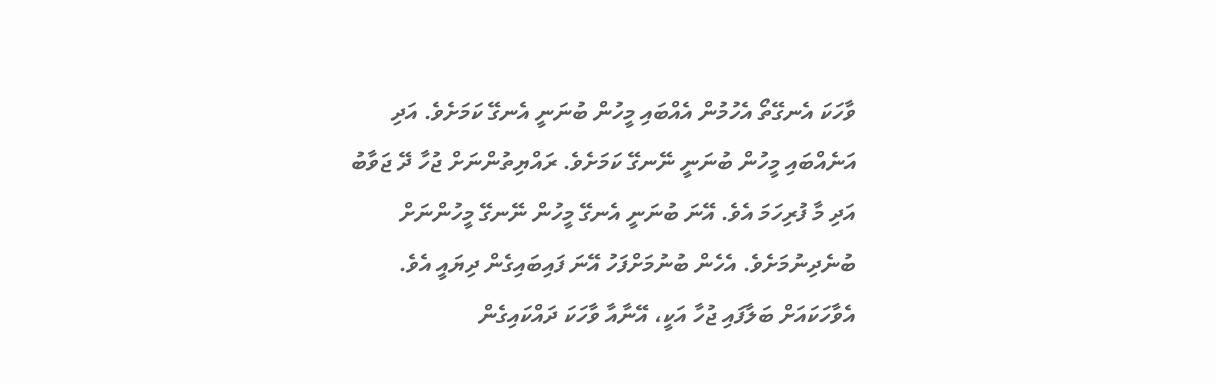ވާހަކަ އެނގޭތޯ އެހުމުން އެއްބައި މީހުން ބުނަނީ އެނގޭ ކަމަށެވެ. އަދި އަނެއްބައި މީހުން ބުނަނީ ނޭނގޭ ކަމަށެވެ. ރައްޔިތުންނަށް ޖުހާ ދޭ ޖަވާބު އަދި މާ ފުރިހަމަ އެވެ. އޭނަ ބުނަނީ އެނގޭ މީހުން ނޭނގޭ މީހުންނަށް ބުނެދިނުމަށެވެ. އެހެން ބުނުމަށްފަހު އޭނަ ފައިބައިގެން ދިޔައީ އެވެ.
އެވާހަކައަށް ބަލާފައި ޖުހާ އަކީ، އޭނާއާ ވާހަކަ ދައްކައިގެން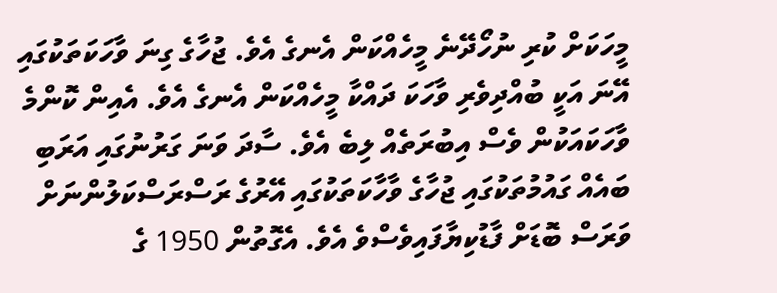މީހަކަށް ކުރި ނުހޯދޭނެ މީހެއްކަން އެނގެ އެވެ. ޖުހާގެ ގިނަ ވާހަކަތަކުގައި އޭނަ އަކީ ބުއްދިވެރި ވާހަކަ ދައްކާ މީހެއްކަން އެނގެ އެވެ. އެއިން ކޮންމެ ވާހަކައަކުން ވެސް އިބުރަތެއް ލިބެ އެވެ. ސާދަ ވަނަ ގަރުނުގައި އަރަބި ބައެއް ގައުމުތަކުގައި ޖުހާގެ ވާހާކަތަކުގައި އޭރުގެ ރަސްރަސްކަލުންނަށް ވަރަސް ބޮޑަށް ފާޑުކިޔާފައިވެސްވެ އެވެ. އެގޮތުން 1950 ގެ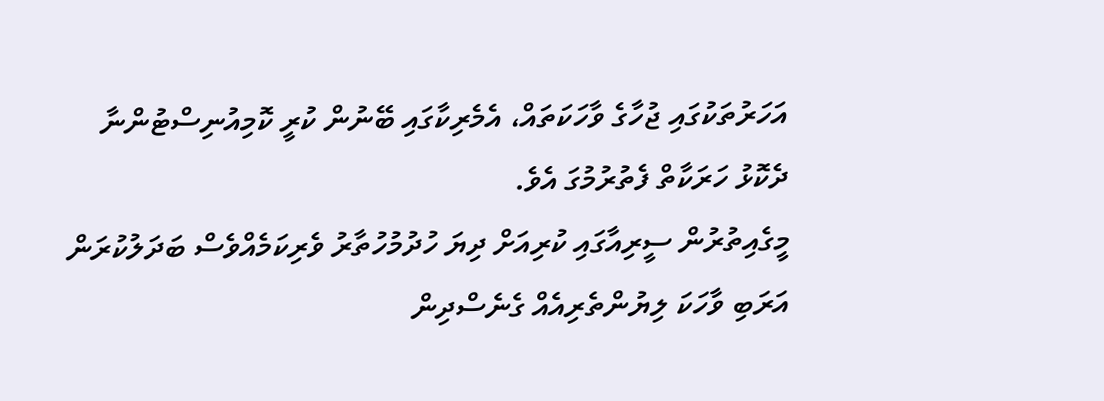އަހަރުތަކުގައި ޖުހާގެ ވާހަކަތައް، އެމެރިކާގައި ބޭނުން ކުރީ ކޮމިއުނިސްޓުންނާ ދެކޮޅު ހަރަކާތް ފެތުރުމުގަ އެވެ.
މީގެއިތުރުން ސީރިއާގައި ކުރިއަށް ދިޔަ ހުދުމުހުތާރު ވެރިކަމެއްވެސް ބަދަލުކުރަން އަރަބި ވާހަކަ ލިޔުންތެރިއެއް ގެނެސްދިން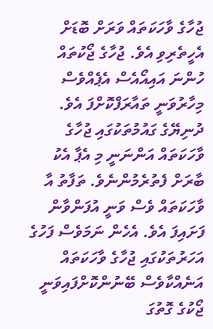ޖުހާގެ ވާހަކަތައް ވަރަށް ބޮޑަށް އެހީތެރިވި އެވެ. ޖުހާގެ ޖޯކުތައް ހުންނަ އައިއޯއެސް އެޕެއްވެސް މިހާރުވަނީ ތައާރަފްކޮށްފަ އެވެ. ދުނިޔޭގެ ގައުމުތަކުގައި ޖުހާގެ ވާހަކަތައް އަންނަނީ މި އެޕާ އެކު ބާރަށް ފެތުރެމުންނެވެ. ތަފާތު އާ ވާހަކަތައް ވެސް ވަނީ އުފަންވާން ފަށައިފަ އެވެ. އެހެން ނަމަވެސް ފަހުގެ އަހަރުތަކުގައި ޖުހާގެ ވާހަކަތައް އަނެއްކާވެސް ބޭނުންކޮށްފައިވަނީ ޖޯކުގެ ގޮތުގަ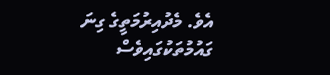އެވެ. މެދުއިރުމަތީގެ ގިނަ ގައުމުތަކުގައިވެސް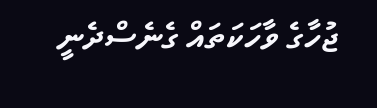ޖުހާގެ ވާހަކަތައް ގެނެސްދެނީ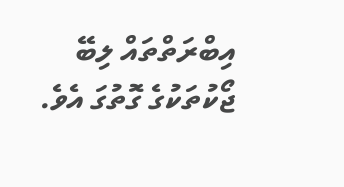އިބްރަތްތައް ލިބޭ ޖޯކުތަކުގެ ގޮތުގަ އެވެ.